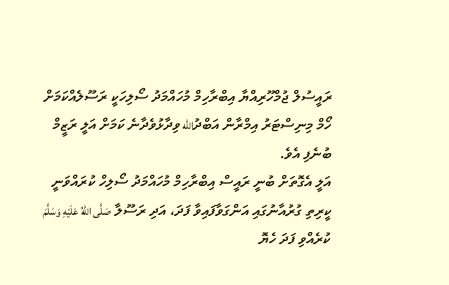ރައީސުލް ޖުމްހޫރިއްޔާ އިބްރާހިމް މުހައްމަދު ސޯލިހަކީ ރަސޫލެއްކަމަށް ހޯމް މިނިސްޓަރު އިމްރާން އަބްދުالله ވިދާޅުވެދާނެ ކަމަށް އަލީ ރަޒީމް ބުނެފި އެވެ.
އަލީ އެގޮތަށް ބުނީ ރައީސް އިބްރާހިމް މުހައްމަދު ސޯލިހް ކުރައްވަނީ ކީރިތި ގުރުއާނުގައި އަންގަވާފައިވާ ފަދަ، އަދި ރަސޫލާ صَلَّى اللّٰهُ عَلَيْهِ وَسَلَّمَ ކުރެއްވި ފަދަ ހެޔޮ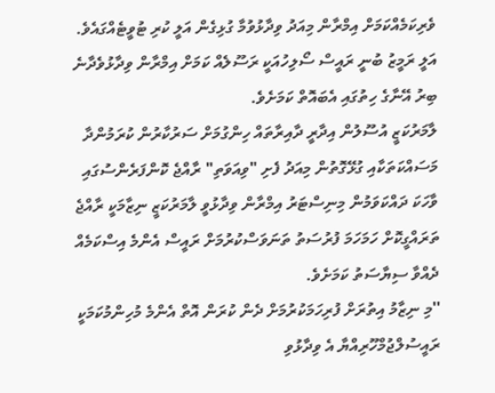ވެރިކަމެއްކަމަށް އިމްރާން މިއަދު ވިދާޅުވުމާ ގުޅިގެން އަލީ ކުރި ޓުވީޓެއްގައެވެ.
އަލީ ރަމީޒު ބުނީ ރައީސް ސޯލިހުއަކީ ރަސޫލެއް ކަމަށް އިމްރާން ވިދާޅުވެދާނެ ބިރު އޭނާގެ ހިތުގައި އެބައޮތް ކަމަށެވެ.
ލާމަރުކަޒީ އުސޫލުން އިދާރީ ދާއިރާތައް ހިންގުމަށް ސަރުކާރުން ކުރަމުންދާ މަސައްކަތަކާއި ގުޅޭގޮތުން މިއަދު ފެށި "ވިއަވަތި" ރާއްޖެ ކޮންފަރެންސުގައި ވާހަކަ ދައްކަވަމުން މިނިސްޓަރު އިމްރާން ވިދާޅުވީ ލާމަރުކަޒީ ނިޒާމަކީ ރާއްޖެ ތަރައްގީކޮށް ހަމަހަމަ ފުރުސަތު ތަނަވަސްކުރުމަށް ރައީސް އެންމެ އިސްކަމެއް ދެއްވާ ސިޔާސަތު ކަމަށެވެ.
''މި ނިޒާމު އިތުރަށް ފުރިހަމަކުރުމަށް ދެން ކުރަން އޮތް އެންމެ މުހިންމުކަމަކީ ރައީސުލްޖުމްހޫރިއްޔާ އެ ވިދާޅުވި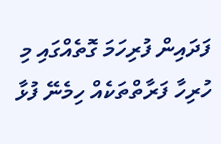ފަދައިން ފުރިހަމަ ގޮތެއްގައި މި ހުރިހާ ފަރާތްތަކެއް ހިމެނޭ ފުޅާ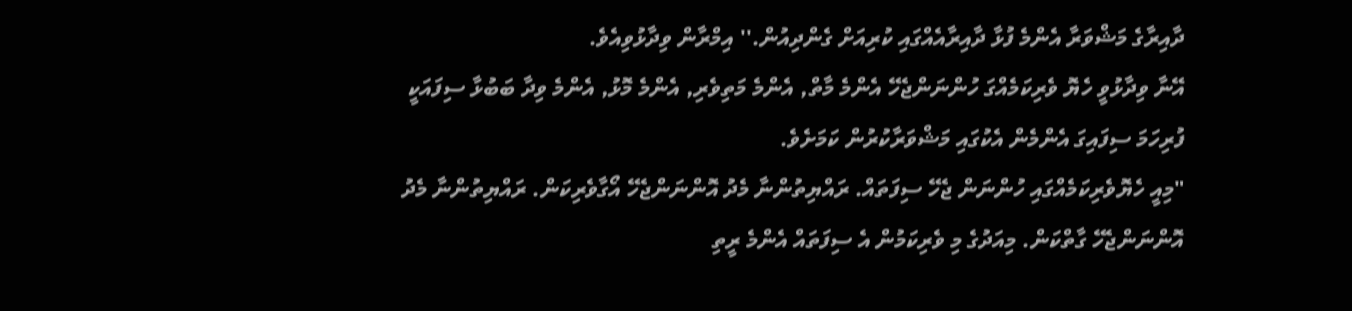ދާއިރާގެ މަޝްވަރާ އެންމެ ފުޅާ ދާއިރާއެއްގައި ކުރިއަށް ގެންދިއުން.'' އިމްރާން ވިދާޅުވިއެވެ.
އޭނާ ވިދާޅުވީ ހެޔޮ ވެރިކަމެއްގަ ހުންނަންޖެހޭ އެންމެ މާތް, އެންމެ މަތިވެރި, އެންމެ މޮޅު, އެންމެ ވިދާ ބަބުޅާ ސިފައަކީ ފުރިހަމަ ސިފައިގަ އެންމެން އެކުގައި މަޝްވަރާކުރުން ކަމަށެވެ.
"މިއީ ހެޔޮވެރިކަމެއްގައި ހުންނަން ޖެހޭ ސިފަތައް. ރައްޔިތުންނާ މެދު އޮންނަންޖެހޭ އޯގާވެރިކަން. ރައްޔިތުންނާ މެދު އޮންނަންޖެހޭ ގާތްކަން. މިއަދުގެ މި ވެރިކަމުން އެ ސިފަތައް އެންމެ ރީތި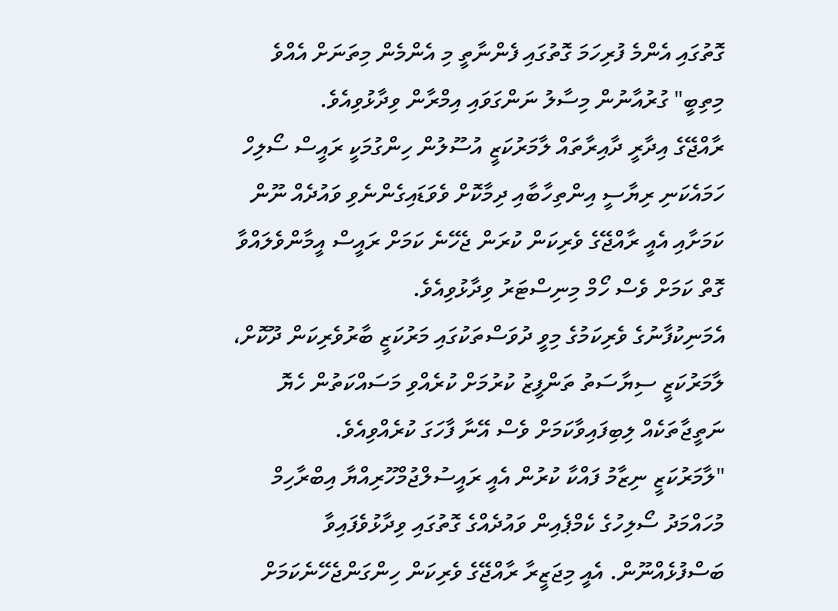ގޮތުގައި އެންމެ ފުރިހަމަ ގޮތުގައި ފެންނާތީ މި އެންމެން މިތަނަށް އެއްވެ މިތިބީ" ގުރުއާނުން މިސާލު ނަންގަވައި އިމްރާން ވިދާޅުވިއެވެ.
ރާއްޖޭގެ އިދާރީ ދާއިރާތައް ލާމަރުކަޒީ އުސޫލުން ހިންގުމަކީ ރައީސް ސޯލިހް ހަމައެކަނި ރިޔާސީ އިންތިހާބާއި ދިމާކޮށް ވެވަޑައިގެންނެވި ވައުދެއް ނޫން ކަމަށާއި އެއީ ރާއްޖޭގެ ވެރިކަން ކުރަން ޖެހޭނެ ކަމަށް ރައީސް އީމާންވެލައްވާ ގޮތް ކަމަށް ވެސް ހޯމް މިނިސްޓަރު ވިދާޅުވިއެވެ.
އެމަނިކުފާނުގެ ވެރިކަމުގެ މިވީ ދުވަސްތަކުގައި މަރުކަޒީ ބާރުވެރިކަން ދޫކޮށް، ލާމަރުކަޒީ ސިޔާސަތު ތަންފީޒު ކުރުމަށް ކުރެއްވި މަސައްކަތުން ހެޔޮ ނަތީޖާތަކެއް ލިބިފައިވާކަމަށް ވެސް އޭނާ ފާހަގަ ކުރެއްވިއެވެ.
"ލާމަރުކަޒީ ނިޒާމު ފައްކާ ކުރުން އެއީ ރައީސުލްޖުމްހޫރިއްޔާ އިބްރާހިމް މުހައްމަދު ސޯލިހުގެ ކެމްޕެއިން ވައުދެއްގެ ގޮތުގައި ވިދާޅުވެފައިވާ ބަސްފުޅެއްނޫން. އެއީ މިޖަޒީރާ ރާއްޖޭގެ ވެރިކަން ހިންގަންޖެހޭނެކަމަށް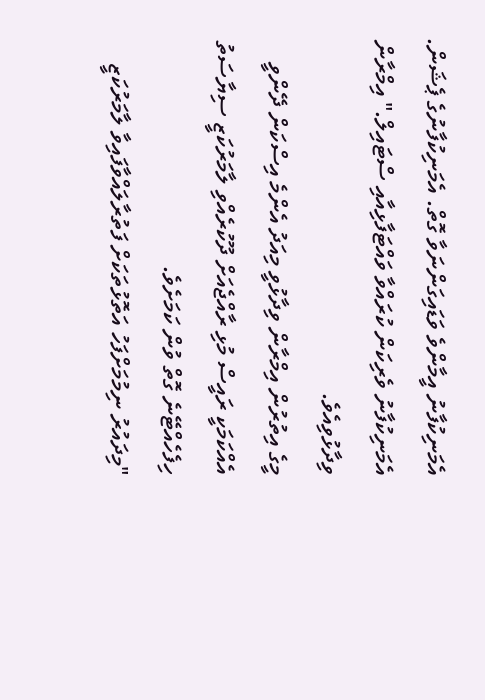އެމަނިކުފާނު އީމާންވެ ވަޑައިގަންނަވާ ގޮތް. އެމަނިކުފާނުގެ ޕެޝަން. އެމަނިކުފާނު ވެރިކަން ކުރައްވާ ވައްޓަފާޅިއާއި ސްޓައިލް." އިމްރާން ވިދާޅުވިއެވެ.
މީގެ އިތުރުން އިމްރާން ވިދާޅުވީ މިއަދު އެންމެ އިސްކަން ދޭންވީ އެއްކަމަކީ ރައީސް މުޅި ރާއްޖެއަށް ދޫކުރެއްވި ލާމަރުކަޒީ ސިޔާސަތު ހިފެހެއްޓޭނެ ގޮތް ވުން ކަމަށެވެ.
"މިދައުރު ނިމުމަށްފަހު އަތޮޅުތަކަށް ފަތުރާލައްވާފައިވާ ލާމަރުކަޒީ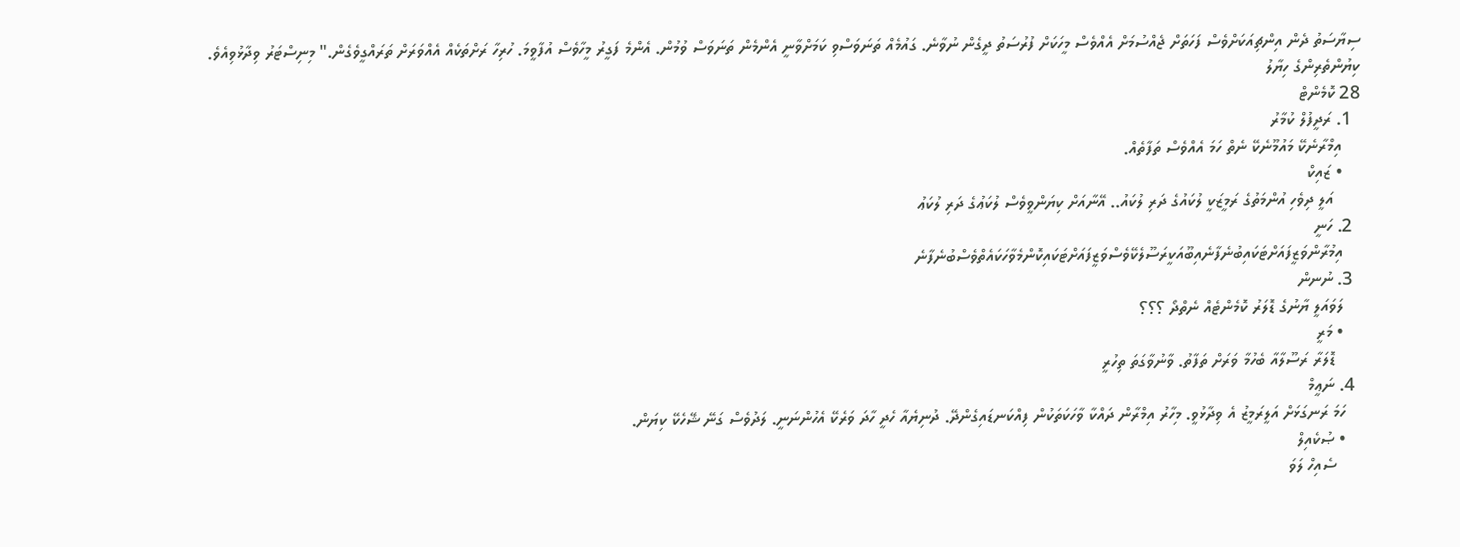ސިޔާސަތު ދެން އިންޗިއަކަށްވެސް ފަހަތަށް ޖެއްސުމަށް އެއްވެސް މީހަކަށް ފުރުސަތު ދީގެން ނުވާނެ. ގައުމެއް ތަނަވަސްވި ކަމަށްވާނީ އެންމެން ތަނަވަސް ވުމުން. އެންމެ ފަގީރު މީހާވެސް އުފާވީމަ. ހުރިހާ ރަށްތަކެއް އެއްވަރަށް ތަރައްގީވެގެން." މިނިސްޓަރު ވިދާޅުވިއެވެ.
ކިޔުންތެރިންގެ ހިޔާލު
28 ކޮމެންޓް
  1. ރަދީފުލް ކުމާރު
    އިމްރާނެކޭ މައުމޫނެކޭ ނެތް ހަމަ އެއްވެސް ތަފާތެއް.
    • ޒައިކް
      އަލީ ދިވެހި އުންމަތުގެ ރަމީޒަކީ ލުކައުގެ ދަރި ލުކައު.. އޭނާއަށް ކިޔަންވީވެސް ލުކަޢުގެ ދަރި ލުކަޢު
  2. ހަނީ
    އިމުރާންވަޒީފައަށްޓަކައިބުނެފާނެއިބޫއަކީރަސޫލެކޭވެސްވަޒީފައަށްޓަކައިކޮންމެވާހަކައެތްވެސްބުނެފާނެ
  3. ނުނން
    ލަވައަލީ ޔާނުގެ ޑޮލަރު ކޮމެންޓެއް ނެތްދޯ ؟؟؟
    • މަރީ
      ޑޮލަރާ ރަސޫލާއާ ބެހުމާ ވަރަށް ތަފާތު. ވާނުވާގަތަ ތިހުރީ
  4. ނަޢީމް
    ހަމަ ރަނގަޅަށް އަލީރަމީޒު އެ ވިދާޅުވީ. މިހާރު އިމްރާން ދައްކާ ވާހަކަތަކުން ފިއްކަނޑައިގެންދޭ. ދުނިޔެއާ ހެދީ ހާދަ ވަރެކޭ އެހުންނަނީ. ލަދުވެސް ގަނޭ ޝޭހެކޭ ކިޔަން.
    • ޞުކެއިލް
      ސެއިހް ލަވަ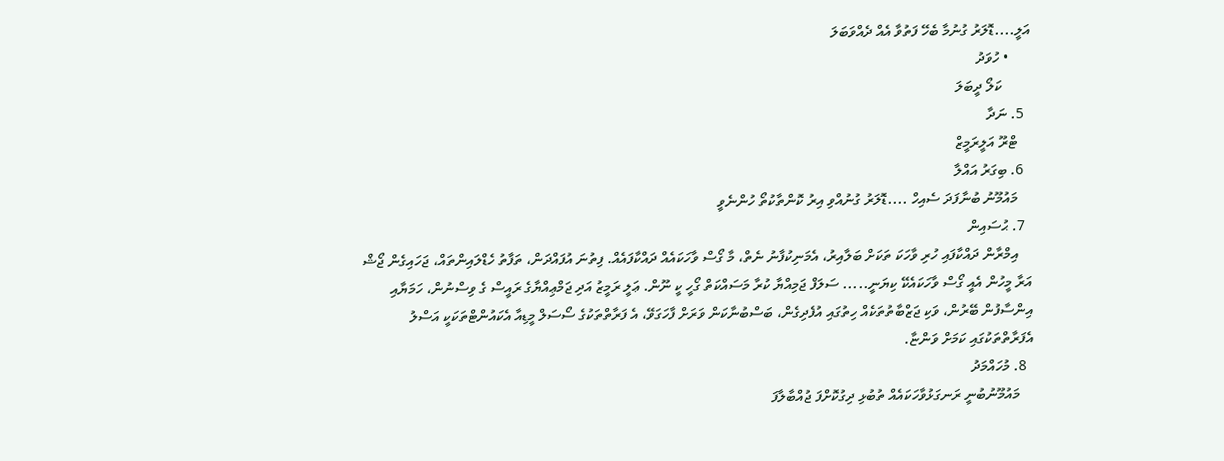އަލީ....ޑޮލަރު ގުނުމާ ބެހޭ ފަތުވާ އެއް ދެއްވަބަލަ
      • ހުވަދު
        ކަލޯ ދީބަލަ
  5. ނަދާ
    ޓްރޫ އަލީރަމީޒް
  6. ބިގަރު އައްލާ
    މައުމޫނު ބުނާފަދަ ސެއިހް ....ޑޮލަރު ގުނުއްވި އިރު ކޮންތާކުތޯ ހުންނެވީ
  7. ޙުސައިން
    އިމްރާން ދައްކާފައި ހުރި ވާހަކަ ތަކަށް ބަލާއިރު، އެމަނިކުފާނު ނެތް، މާ ގޯސް ވާހަކައެއް ދައްކާފައެއް. ފިތުނަ އުފައްދަން، ތަފާތު ހެޑްލައިންތައް، ޖަހައިގެން ޖޯޝް އަރާ މީހުން އެއީ ގޯސް ވާހަކައެކޭ ކިޔަނީ..... ސަލަފް ޖަމިއްޔާ ކުރާ މަސައްކަތް ގޯހީ ކީ ނޫން. ޢަލީ ރަމީޒު އަދި ޖަމްޢިއްޔާގެ ރައީސް ގެ ވިސްނުން، ހަމަޔާއި އިންސާފުން ބޭރުން، ވަކި ޖަޒްބާތުތަކެއް ހިތުގައި އުފެދިގެން، ބަސްބުނާކަން ވަރަށް ފާހަގަވޭ، އެ ފަރާތްތަކުގެ ސޯސަލް މީޑިއާ އެކައުންޓްތަކަކީ އަސްލު އެފަރާތްތަކުގައި ކަމަށް ވަންޏާ.
  8. މުހައްމަދު
    މައުމޫނުބުނީ ރަނގަޅުވާހަކައެއް ތުބުޅި ދިގުކޮށްފަ ޖުއްބާލާފަ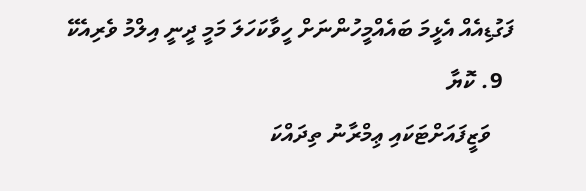ފަގުޑިއެއް އެޅީމަ ބައެއްމީހުންނަށް ހީވާކަހަލަ މަމީ ދީނީ އިލްމު ވެރިއެކޭ
  9. ކޮޔާ
    ވަޒީފައަށްޓަކައި ޢިމްރާނު ތިދައްކަ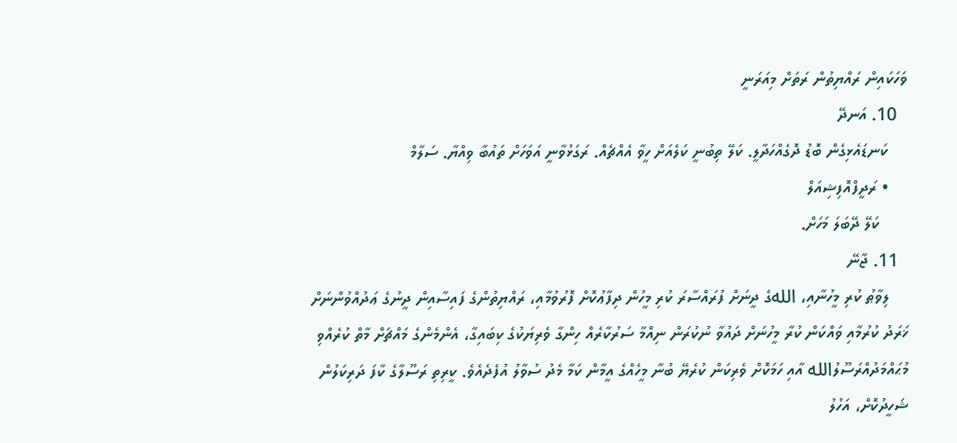ވަހަކައިން ރައްޔިތުން ރަތަށް މިއަރަނީ
  10. އަނދޭ
    ކަނޑައެޅިގެން ބޮޑު ދޮގެއްހަދާލީ. ކަލޭ ތިބުނީ ކަލެއަށް ހީވާ އެއްޗެއް. ރަގަޅުވާނީ އަވަހަށް ތައުބާ ވިއްޔާ. ސަލާމް
    • ރަދީފްއޮފިޝިއަލް
      ކަލޭ ދޭބަލަ މަހަށް.
  11. ޖާނޭ
    ލިވާޠު ކުރި މީހުނާއި، اللهގެ ދީނަށް ފުރައްސާރަ ކުރި މީހުން ދިފާޢުކޮށް ފޮރުވުމާއި، ރައްޔިތުންގެ ފައިސާއިން ދީނުގެ ޢަދުއްވުންނަށް ޚަރަދު ކުރުމާއި ވައްކަން ކުރާ މީހުނަށް ދައުވާ ނުކުރަން ނިއްމާ ސަރުކާރެއް ހިންގާ ވެރިޔަކުގެ ކިބައިގާ، އެންމެންގެ މައްޗަށް މާތް ކުރެއްވި މުޙައްމަދުއްރަސޫލުالله އާއި ހަމަކޮށް ވެރިކަން ކުރެޔޭ ބުނާ މީހެއްގެ އީމާން ކަމާ މެދު ސުވާލު އުފެދެއެވެ. ކީރިތި ރަސޫލާގެ ކާފަ ދަރިކަލުން ޝަހީދުކޮށް، އަހުލު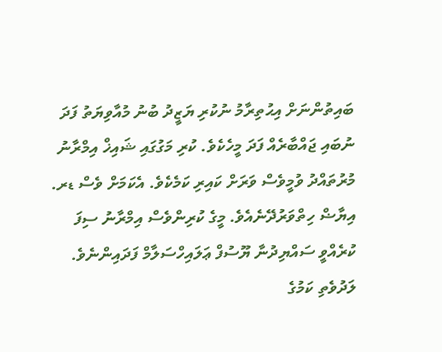ބައިތުންނަށް އިޙުތިރާމު ނުކުރި ޔަޒީދު ބުނު މުއާވިޔަތު ފަދަ ނުބައި ޖައްބާރެއް ފަދަ މީހެކެވެ. ކުރި މަގުގައި ޝައިޚް އިމްރާނު މުރުތައްދު ވުމީވެސް ވަރަށް ކައިރި ކަމެކެވެ. އެކަމަށް ވެސް ޑރ. އިޔާޟް ހިތްވަރުދޭނެއެވެ. މީގެ ކުރިންވެސް އިމްރާނު ސިފަ ކުރެއްވީ ސައްޔިދުނާ ޔޫސުފް ޢަލައިހްސަލާމް ފަދައިންނެވެ. ލަދުވެތި ކަމުގެ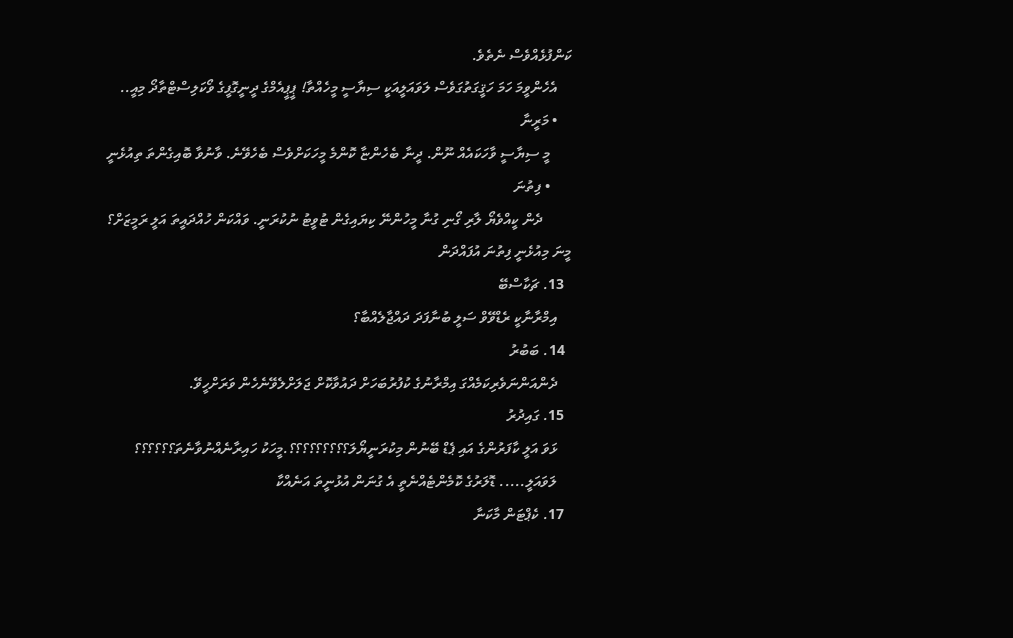ކަންފުޅެއްވެސް ނެތެވެ.
    އެހެންވީމަ ހަމަ ހަޤީގަތުގަވެސް ލަވައަލީއަކީ ސިޔާސީ މީހެއްތާ! ޕީޕީއެމްގެ ދީނީގޮފީގެ ވޯކަލިސްޓްތާދޯ މިއީ..
    • މަރީނާ
      މީ ސިޔާސީ ވާހަކައެއް ނޫން. ދީނާ ބެހެންޏާ ކޮންމެ މީހަކަށްވެސް ބެހެވޭނެ. ވާނުވާ ބޮއިގެންތަ ތިއުޅެނީ
      • ފިތުނަ
        ދެން ކީއްވެޔޯ ލާރި ގޯނި ގުނާ މީހުންނޭ ކިޔައިގެން ޓުވީޓު ނުކުރަނީ. ވައްކަން ހުއްދައީތަ އަލީ ރަމީޒަށް؟ މީނަ މިއުޅެނީ ފިތުނަ އުފައްދަން
  13. ޗަކާސްބޭ
    އިމްރާނާކީ ރެޑްވޭވް ސަލީ ބުނާފަދަ ދައްޖާލެއްބާ؟
  14. ބަބުރު
    ދެންއަންނަވެރިކަމެއްގަ އިމްރާނުގެ ކުފުރުބަހަށް ދައުވާކޮށް ޖަލަށްލެވޭނެހެން ވަރަށްހީވޭ.
  15. ގައިދުރު
    ޅަވަ އަލީ ކާފަރުންގެ އައި ޕެޑް ބޭނުން މިކުރަނީޔޯލަ؟؟؟؟؟؟؟؟؟.މީހަކު ހައިރާނެއްނުވާނެތަ؟؟؟؟؟؟
    ލަވައަލީ..... ޑޮލަރުގެ ކޮމެންޓެއްނެތީ އެ ގުނަން އުޅުނީތަ އަނެއްކާ
  17. ކެޕްޓަން މާކަނާ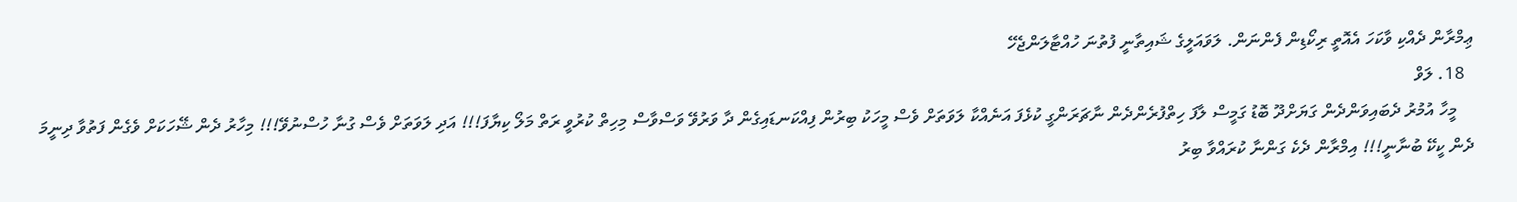ޢިމްރާން ދެއްކި ވާކަހަ އެއޮތީ ރިކޯޑިން ފެންނަން. ލަވައަލީގެ ޝައިތާނީ ފުތުނަ ހުއްޓާލަންޖެހޭ
  18. ލަވް
    މީހާ އުމުރު ދެބައިވަންދެން ގަޔަށްދޫ ބޮޑު ގަމީސް ލާފަ ހިތްފުރެންދެން ނާޗަރަންގީ ކުޅެފަ އަނެއްކާ ލަވަތަށް ވެސް މީހަކު ބިރުން ފިއްކަނޑައިގެން ދާ ވަރުވޭ ވަސްވާސް މިހިތް ކުރުވީ ރަތް މަލޯ ކިޔާފަ!!! އަދި ލަވަތަށް ވެސް ގުނާ ހުސްނުވޭ!!! މިހާރު ދެން ޝޭހަކަށް ވެގެން ފަތުވާ ދިނީމަ ދެން ކީކޭ ބުނާނީ!!! އިމްރާން ދެކެ ގަންނާ ކުރައްވާ ބިރު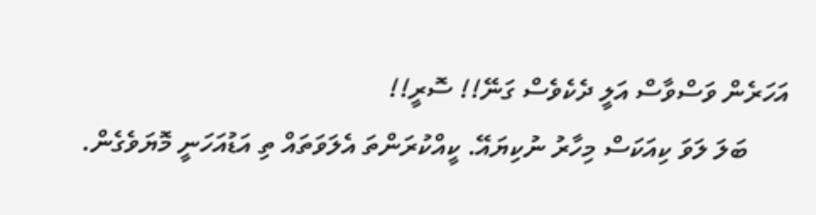އަހަރެން ވަސްވާސް އަލީ ދެކެވެސް ގަނޭ!! ސޮރީ!!
      ބަލަ ލަވަ ކިއަކަސް މިހާރު ނުކިޔައޭ. ކީއްކުރަންތަ އެލަވަތައް ތި އަޑުއަހަނީ މޮޔަވެގެން.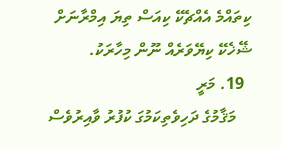ކިތައްމެ އެއްޗެކޭ ކިއަސް ތިޔަ އިމްރާނަށް ޝޭޚެކޭ ކިޔޭވަރެއް ނޫން މިހާރަކު.
  19. މަރީ
    މަޤާމުގެ ދަހިވެތިކަމުގަ ކުފުރު ވާއިރުވެސް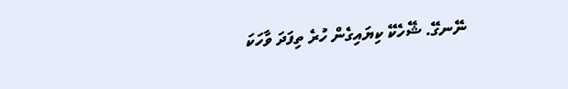ނޭނގޭ. ޝޭހެކޭ ކިޔައިގެން ހުރެ ތިފަދަ ވާހަކަ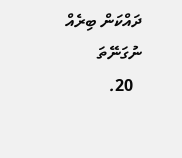ދައްކަން ބިރެއް ނުގަނޭތަ
  20.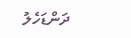ދަންޑަހެލު